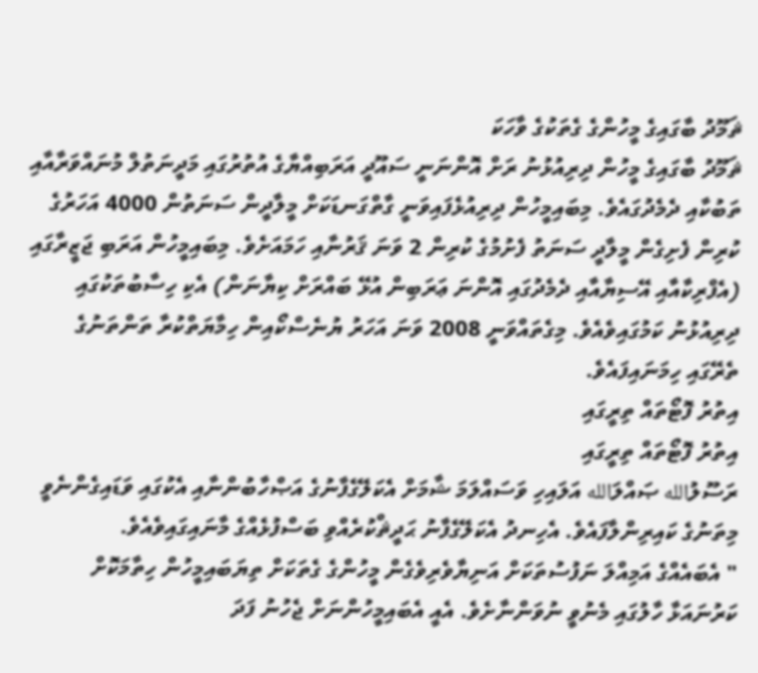ޘަމޫދު ބާގައިގެ މީހުންގެ ގެތަކުގެ ވާހަކަ
ޘަމޫދު ބާގައިގެ މީހުން ދިރިއުޅުނު ރަށް އޮންނަނީ ސައޫދީ އަރަބިއްޔާގެ އުތުރުގައި މަދީނަތުލް މުނައްވަރާއާއި ތަބުކާއި ދެމެދުގައެވެ. މިބައިމީހުން ދިރިއުޅެފައިވަނީ ގާތްގަނޑަކަށް މީލާދީން ސަނަތުން 4000 އަހަރުގެ ކުރިން ފެށިގެން މީލާދީ ސަނަތު ފެށުމުގެ ކުރިން 2 ވަނަ ޤަރުނާއި ހަމައަށެވެ. މިބައިމީހުން އަރަބި ޖަޒީރާގައި (އެފްރިކާއާއި އޭސިޔާއާއި ދެމެދުގައި އޮންނަ ޢަރަބިން އުޅޭ ބައްރަށް ކިޔާނަން) އެކި ހިސާބުތަކުގައި ދިރިއުޅުނު ކަމުގައިވެއެވެ. މިގެތައްވަނީ 2008 ވަނަ އަހަރު ޔުނެސްކޯއިން ހިމާޔަތްކުރާ ތަންތަނުގެ ތެރޭގައި ހިމަނައިފައެވެ.
އިތުރު ފޮޓޯތައް ތިރީގައި
އިތުރު ފޮޓޯތައް ތިރީގައި
ރަސޫލުالله ޞައްލަالله އަލައިހި ވަސައްލަމަ ޝާމަށް އެކަލޭގެފާނުގެ އަޞްހާބުންނާއި އެކުގައި ވަޑައިގެންނެވީ މިތަނުގެ ކައިރިންލާފައެވެ. އެހިނދު އެކަލޭގެފާނު ޙަދީޘްކުރެއްވި ބަސްފުޅެއްގެ މާނައިގައިވެއެވެ.
" އެބައެއްގެ އަމިއްލަ ނަފުސުތަކަށް އަނިޔާވެރިވެގެން މީހުންގެ ގެތަކަށް ތިޔަބައިމީހުން ހިތާމަކޮށް ކަރުނައަޅާ ހާލުގައި މެނުވީ ނުވަންނާށެވެ. އެއީ އެބައިމީހުންނަށް ޖެހުނު ފަދަ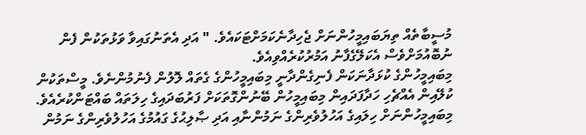މުސީބާތެއް ތިޔަބައިމީހުންނަށް ޖެހިދާނެކަމަށްޓަކައެވެ. " އަދި އެތަނުގައިވާ ވަޅުތަކުން ފެން ނުބޮއުމަށްވެސް އެކަލޭގެފާނު އަމުރުކުރެއްވިއެވެ.
މިބައިމީހުންގެ ކުޅަދާނަކަން ފެނިގެންދާނީ މިބައިމީހުންގެ ގެތައް ލޮލުން ފެނުމުންނެވެ. މީސްތަކުން ކުލޭއިން އެއްޗެހި ހަދާފަދައިން މިބައިމީހުން ބޭނުންގޮތަކަށް ފަރުބަދައިގެ ހިލަތައް ބައްޓަންކުރެއެވެ. މިބައިމީހުންނަށް ހިލައިގެ އަހުލުވެރިންގެ ނަމުންނާއި އަދި ޞާލިޙުގެ ގައުމުގެ އަހުލުވެރިންގެ ނަމުން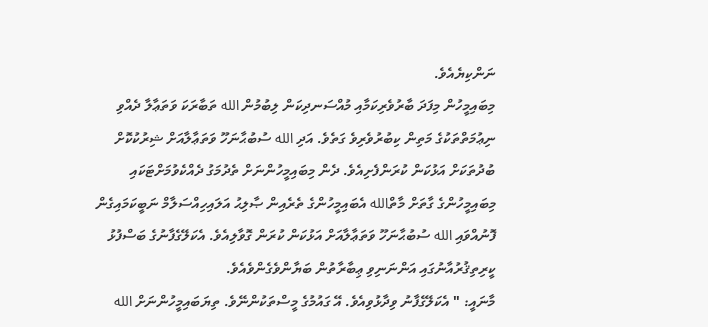ނަންކިޔެއެވެ.
މިބައިމީހުން މިފަދަ ބާރުވެރިކަމާއި މުއްސަނދިކަން ލިބުމުން الله ތަބާރަކަ ވަތަޢާލާ ދެއްވި ނިޢުމަތްތަކުގެ މަތިން ކިބުރުވެރިވެ ގަތެވެ. އަދި الله ސުބުޙާނަހޫ ވަތަޢާލާއަށް ޝިރުކުކޮށް ބުދުތަކަށް އަޅުކަން ކުރަންފެށިއެވެ. ދެން މިބައިމީހުންނަށް ތެދުމަގު ދެއްކެވުމަށްޓަކައި މިބައިމީހުންގެ ގާތަށް މާތްالله އެބައިމީހުންގެ ތެރެއިން ޞާލިޙު އަލައިހިއްސަލާމް ނަބީކަމައިގެން ފޮނުއްވައި الله ސުބުޙާނަހޫ ވަތަޢާލާއަށް އަޅުކަން ކުރަން ގޮވާލިއެވެ. އެކަލޭގެފާނުގެ ބަސްފުޅު ކީރިތިޤުރުއާނުގައި އަންނަނިވި ޢިބާރާތުން ބަޔާންވެގެންވެއެވެ.
މާނައީ: " އެކަލޭގެފާނު ވިދާޅުވިއެވެ. އޭ ގައުމުގެ މީސްތަކުންނޭވެ. ތިޔަބައިމީހުންނަށް الله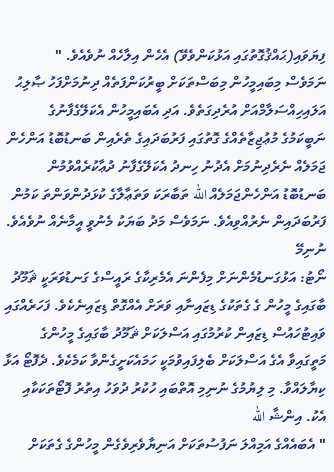ފިޔަވައި(ޙައްޤުގޮތުގައި އަޅުކަންވެވޭ) އެހެން އިލާހެއް ނުވެއެވެ. "
ނަމަވެސް މިބައިމީހުން މިބަސްތަކަށް ބީރުކަންފަތެއް ދިނުމަށްފަހު ޞާލިޙު އަލައިހިއްސަލާމްއަށް އުރެދިގަތެވެ. އަދި އެބައިމީހުން އެކަލޭގެފާނުގެ ނަބީކަމުގެ މުޢުޖިޒާތެއްގެ ގޮތުގައި ފަރުބަދައިގެ ތެރެއިން ބަނޑުބޮޑު އަންހެން ޖަމަލެއް ނެރެދިނުމަށް އެދުނު ހިނދު އެކަލޭގެފާނު ދުޢާކުރެއްވުމުން ބަނޑުބޮޑު އަންހެންޖަމަލެއް الله ތަބާރަކަ ވަތަޢާލާގެ ކުޅަދުންވަންތަ ކަމުން ފަރުބަދައިން ނެރުއްވިއެވެ. ނަމަވެސް މަދު ބަޔަކު މެނުވީ އީމާނެއް ނުވެއެވެ.
ނުނިމޭ
ނޯޓު: އަޅުގަނޑުމެންނަށް މިފެންނަ އެމެރިކާގެ ރައީސްގެ ގަނޑުވަރަކީ ޘަމޫދު ބާގައިގެ މީހުން ގެ ގެތަކުގެ ޑިޒައިނާއި ވަރަށް އެއްގޮތް ޑިޒައިނެކެވެ. ފަހަރެއްގައި ވައިޓުހައުސް ޑިޒައިން ކުރުމުގައި އަސްލަކަށް ޘަމޫދު ބާގައިގެ މީހުންގެ މަތީގައިވާ އެގެ އަސްލަކަށް ބެލިފައިވުމަކީ ހަމައެކަށީގެންވާ ކަމެކެވެ. ދެފޮޓޯ އަޅާ ކިޔާލައްވާ. މި ލިޔުމުގެ ނުނިމި އޮތްބައި ހުކުރު ދުވަހު އިތުރު ފޮޓޯތަކަކާއި އެކު. އިންޝާ الله
" އެބައެއްގެ އަމިއްލަ ނަފުސުތަކަށް އަނިޔާވެރިވެގެން މީހުންގެ ގެތަކަށް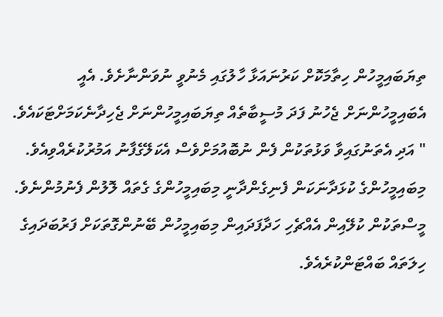ތިޔަބައިމީހުން ހިތާމަކޮށް ކަރުނައަޅާ ހާލުގައި މެނުވީ ނުވަންނާށެވެ. އެއީ އެބައިމީހުންނަށް ޖެހުނު ފަދަ މުސީބާތެއް ތިޔަބައިމީހުންނަށް ޖެހިދާނެކަމަށްޓަކައެވެ. " އަދި އެތަނުގައިވާ ވަޅުތަކުން ފެން ނުބޮއުމަށްވެސް އެކަލޭގެފާނު އަމުރުކުރެއްވިއެވެ.
މިބައިމީހުންގެ ކުޅަދާނަކަން ފެނިގެންދާނީ މިބައިމީހުންގެ ގެތައް ލޮލުން ފެނުމުންނެވެ. މީސްތަކުން ކުލޭއިން އެއްޗެހި ހަދާފަދައިން މިބައިމީހުން ބޭނުންގޮތަކަށް ފަރުބަދައިގެ ހިލަތައް ބައްޓަންކުރެއެވެ.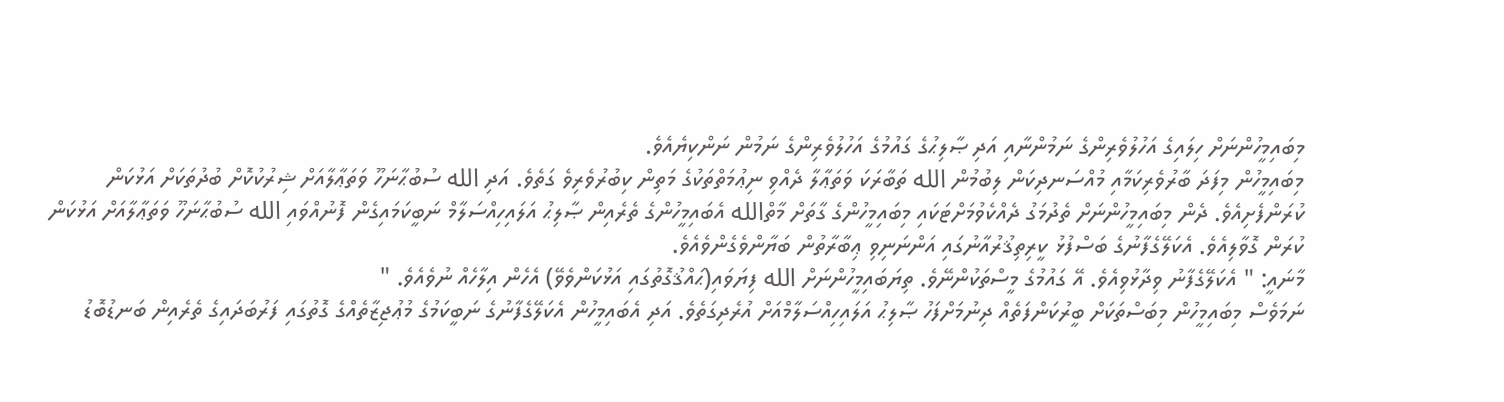މިބައިމީހުންނަށް ހިލައިގެ އަހުލުވެރިންގެ ނަމުންނާއި އަދި ޞާލިޙުގެ ގައުމުގެ އަހުލުވެރިންގެ ނަމުން ނަންކިޔެއެވެ.
މިބައިމީހުން މިފަދަ ބާރުވެރިކަމާއި މުއްސަނދިކަން ލިބުމުން الله ތަބާރަކަ ވަތަޢާލާ ދެއްވި ނިޢުމަތްތަކުގެ މަތިން ކިބުރުވެރިވެ ގަތެވެ. އަދި الله ސުބުޙާނަހޫ ވަތަޢާލާއަށް ޝިރުކުކޮށް ބުދުތަކަށް އަޅުކަން ކުރަންފެށިއެވެ. ދެން މިބައިމީހުންނަށް ތެދުމަގު ދެއްކެވުމަށްޓަކައި މިބައިމީހުންގެ ގާތަށް މާތްالله އެބައިމީހުންގެ ތެރެއިން ޞާލިޙު އަލައިހިއްސަލާމް ނަބީކަމައިގެން ފޮނުއްވައި الله ސުބުޙާނަހޫ ވަތަޢާލާއަށް އަޅުކަން ކުރަން ގޮވާލިއެވެ. އެކަލޭގެފާނުގެ ބަސްފުޅު ކީރިތިޤުރުއާނުގައި އަންނަނިވި ޢިބާރާތުން ބަޔާންވެގެންވެއެވެ.
މާނައީ: " އެކަލޭގެފާނު ވިދާޅުވިއެވެ. އޭ ގައުމުގެ މީސްތަކުންނޭވެ. ތިޔަބައިމީހުންނަށް الله ފިޔަވައި(ޙައްޤުގޮތުގައި އަޅުކަންވެވޭ) އެހެން އިލާހެއް ނުވެއެވެ. "
ނަމަވެސް މިބައިމީހުން މިބަސްތަކަށް ބީރުކަންފަތެއް ދިނުމަށްފަހު ޞާލިޙު އަލައިހިއްސަލާމްއަށް އުރެދިގަތެވެ. އަދި އެބައިމީހުން އެކަލޭގެފާނުގެ ނަބީކަމުގެ މުޢުޖިޒާތެއްގެ ގޮތުގައި ފަރުބަދައިގެ ތެރެއިން ބަނޑުބޮޑު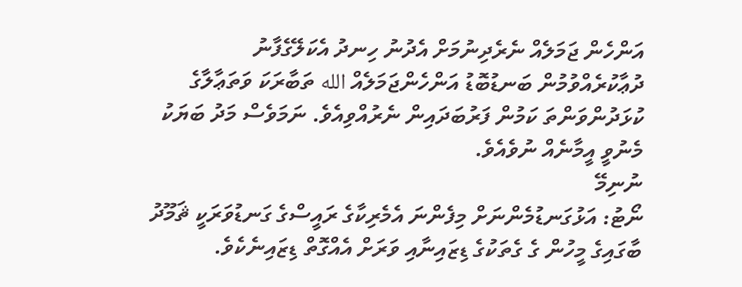އަންހެން ޖަމަލެއް ނެރެދިނުމަށް އެދުނު ހިނދު އެކަލޭގެފާނު ދުޢާކުރެއްވުމުން ބަނޑުބޮޑު އަންހެންޖަމަލެއް الله ތަބާރަކަ ވަތަޢާލާގެ ކުޅަދުންވަންތަ ކަމުން ފަރުބަދައިން ނެރުއްވިއެވެ. ނަމަވެސް މަދު ބަޔަކު މެނުވީ އީމާނެއް ނުވެއެވެ.
ނުނިމޭ
ނޯޓު: އަޅުގަނޑުމެންނަށް މިފެންނަ އެމެރިކާގެ ރައީސްގެ ގަނޑުވަރަކީ ޘަމޫދު ބާގައިގެ މީހުން ގެ ގެތަކުގެ ޑިޒައިނާއި ވަރަށް އެއްގޮތް ޑިޒައިނެކެވެ.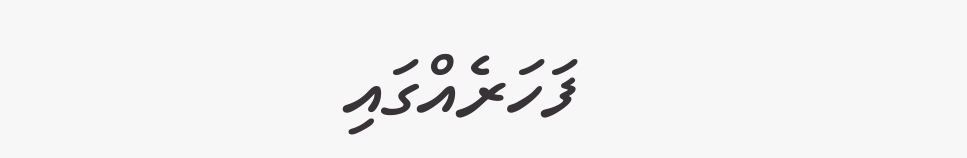ފަހަރެއްގައި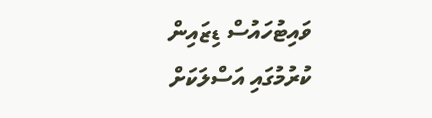ވައިޓުހައުސް ޑިޒައިން ކުރުމުގައި އަސްލަކަށް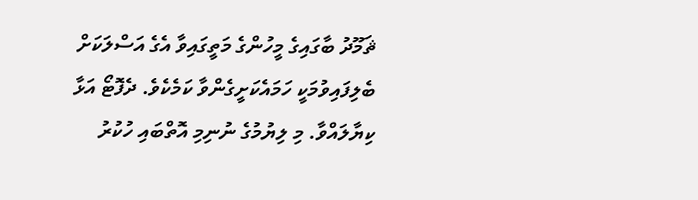ޘަމޫދު ބާގައިގެ މީހުންގެ މަތީގައިވާ އެގެ އަސްލަކަށް ބެލިފައިވުމަކީ ހަމައެކަށީގެންވާ ކަމެކެވެ. ދެފޮޓޯ އަޅާ ކިޔާލައްވާ. މި ލިޔުމުގެ ނުނިމި އޮތްބައި ހުކުރު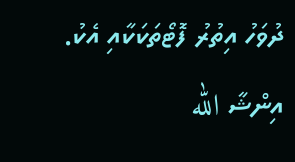ދުވަހު އިތުރު ފޮޓޯތަކަކާއި އެކު. އިންޝާ الله